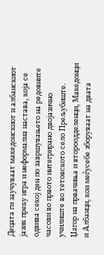Децата ги заучуваат македонскиот и албанскиот јазик преку игра и неформална настава, која се одвива секој ден по завршувањето на редовните часови во првото интегрирано двојазично училиште во тетовското село Прељубиште.
Џагор на првачиња и второодделенци, Македонци и Албанци, кои меѓусебе зборуваат на двата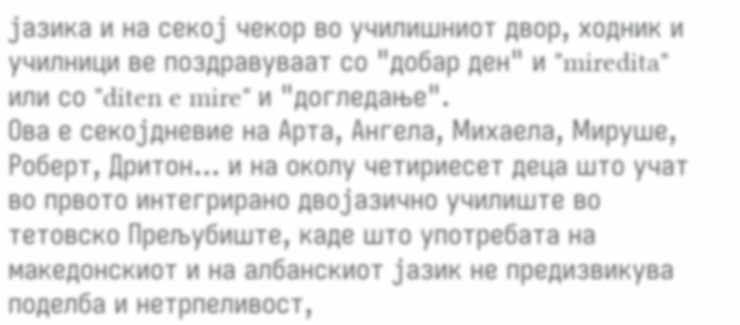јазика и на секој чекор во училишниот двор, ходник и училници ве поздравуваат со "добар ден" и "miredita" или со "diten e mire" и "догледање".
Ова е секојдневие на Арта, Ангела, Михаела, Мируше, Роберт, Дритон... и на околу четириесет деца што учат во првото интегрирано двојазично училиште во тетовско Прељубиште, каде што употребата на македонскиот и на албанскиот јазик не предизвикува поделба и нетрпеливост,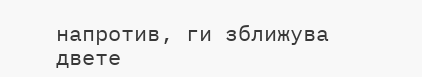напротив, ги зближува двете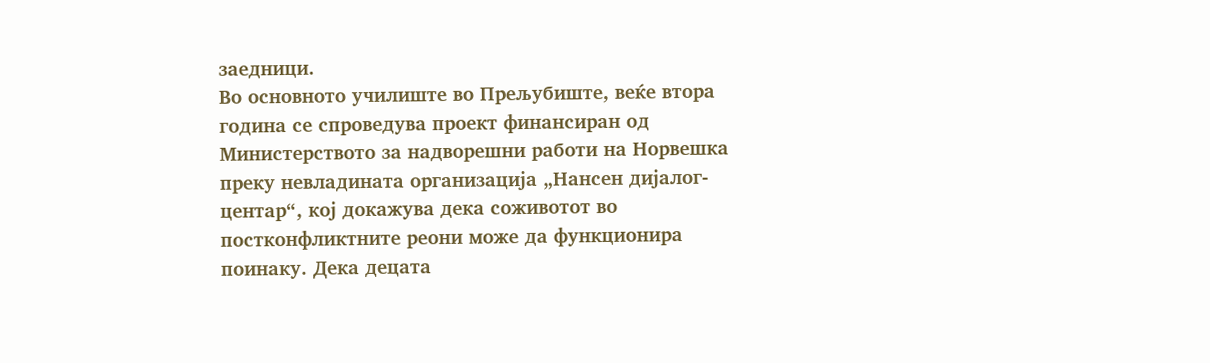заедници.
Во основното училиште во Прељубиште, веќе втора година се спроведува проект финансиран од Министерството за надворешни работи на Норвешка преку невладината организација „Нансен дијалог-центар“, кој докажува дека соживотот во постконфликтните реони може да функционира поинаку. Дека децата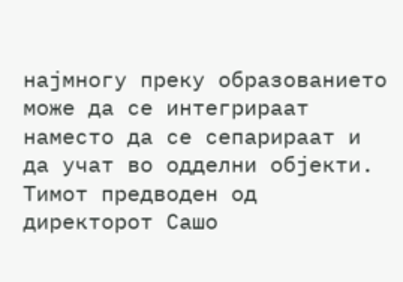најмногу преку образованието може да се интегрираат наместо да се сепарираат и да учат во одделни објекти. Тимот предводен од директорот Сашо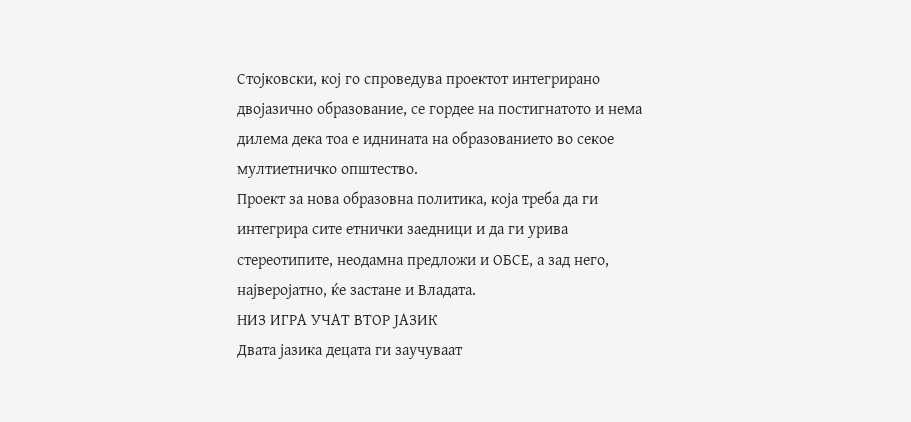Стојковски, кој го спроведува проектот интегрирано двојазично образование, се гордее на постигнатото и нема дилема дека тоа е иднината на образованието во секое мултиетничко општество.
Проект за нова образовна политика, која треба да ги интегрира сите етнички заедници и да ги урива стереотипите, неодамна предложи и ОБСЕ, а зад него, најверојатно, ќе застане и Владата.
НИЗ ИГРА УЧАТ ВТОР ЈАЗИК
Двата јазика децата ги заучуваат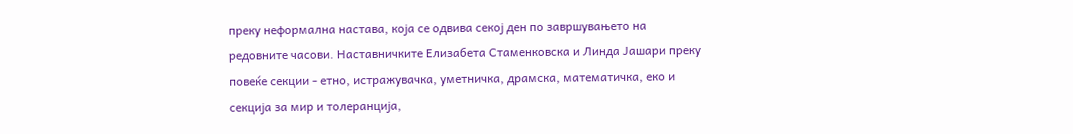преку неформална настава, која се одвива секој ден по завршувањето на редовните часови. Наставничките Елизабета Стаменковска и Линда Јашари преку повеќе секции - етно, истражувачка, уметничка, драмска, математичка, еко и секција за мир и толеранција,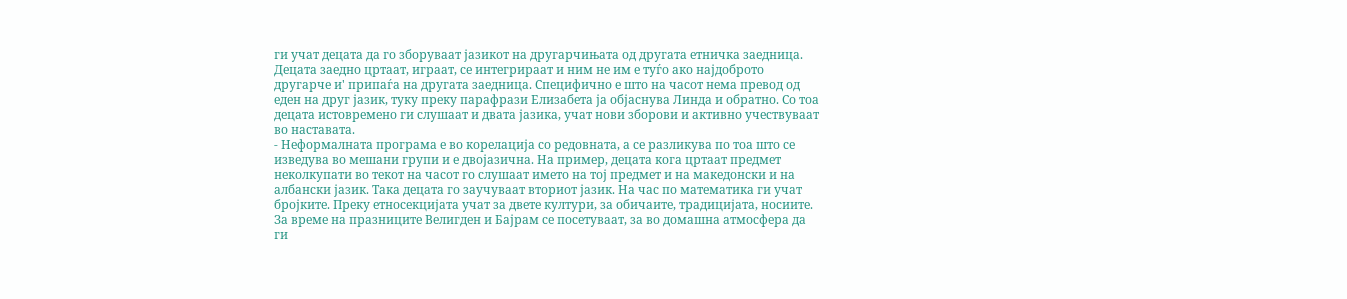ги учат децата да го зборуваат јазикот на другарчињата од другата етничка заедница. Децата заедно цртаат, играат, се интегрираат и ним не им е туѓо ако најдоброто другарче и' припаѓа на другата заедница. Специфично е што на часот нема превод од еден на друг јазик, туку преку парафрази Елизабета ја објаснува Линда и обратно. Со тоа децата истовремено ги слушаат и двата јазика, учат нови зборови и активно учествуваат во наставата.
- Неформалната програма е во корелација со редовната, а се разликува по тоа што се изведува во мешани групи и е двојазична. На пример, децата кога цртаат предмет неколкупати во текот на часот го слушаат името на тој предмет и на македонски и на албански јазик. Така децата го заучуваат вториот јазик. На час по математика ги учат бројките. Преку етносекцијата учат за двете култури, за обичаите, традицијата, носиите. За време на празниците Велигден и Бајрам се посетуваат, за во домашна атмосфера да ги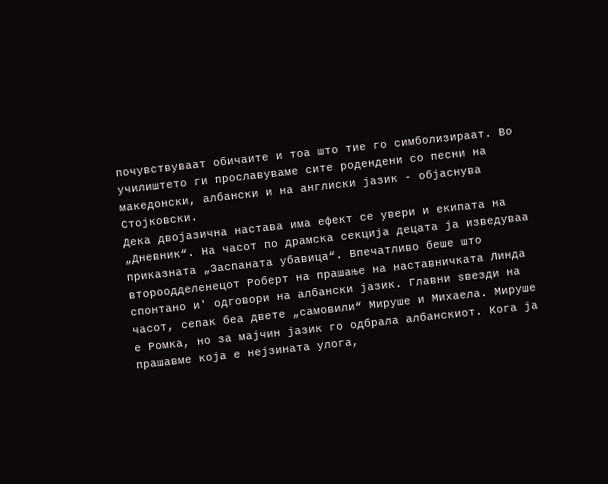почувствуваат обичаите и тоа што тие го симболизираат. Во училиштето ги прославуваме сите родендени со песни на македонски, албански и на англиски јазик - објаснува Стојковски.
Дека двојазична настава има ефект се увери и екипата на „Дневник“. На часот по драмска секција децата ја изведуваа приказната „Заспаната убавица“. Впечатливо беше што второодделенецот Роберт на прашање на наставничката Линда спонтано и' одговори на албански јазик. Главни ѕвезди на часот, сепак беа двете „самовили“ Мируше и Михаела. Мируше е Ромка, но за мајчин јазик го одбрала албанскиот. Кога ја прашавме која е нејзината улога,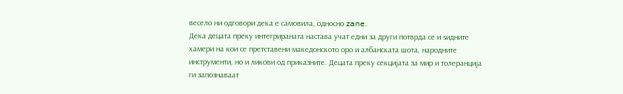весело ни одговори дека е самовила, односно zane.
Дека децата преку интегрираната настава учат едни за други потврда се и ѕидните хамери на кои се претставени македонското оро и албанската шота, народните инструменти, но и ликови од приказните. Децата преку секцијата за мир и толеранција ги запознаваат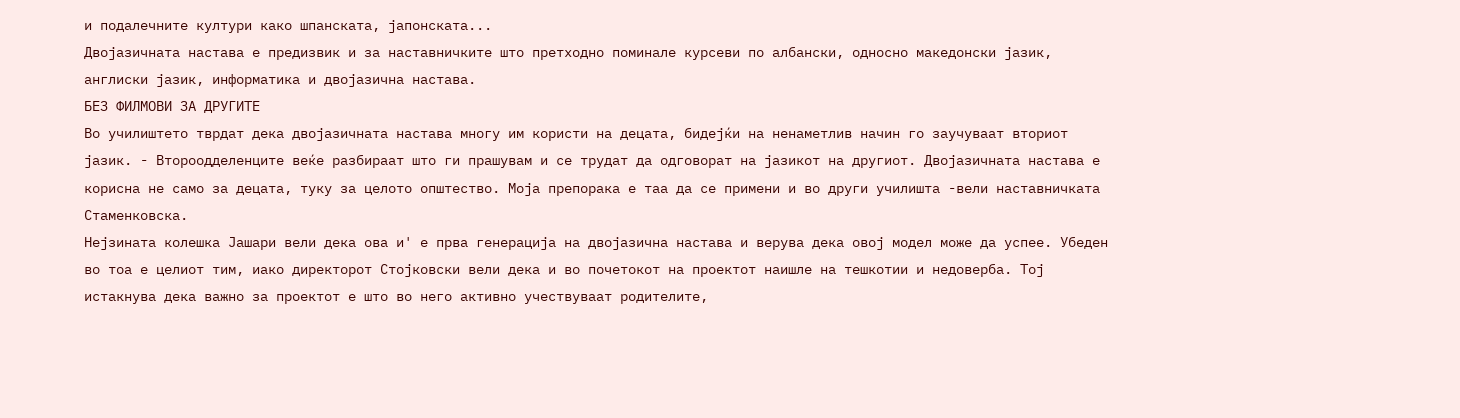и подалечните култури како шпанската, јапонската...
Двојазичната настава е предизвик и за наставничките што претходно поминале курсеви по албански, односно македонски јазик, англиски јазик, информатика и двојазична настава.
БЕЗ ФИЛМОВИ ЗА ДРУГИТЕ
Во училиштето тврдат дека двојазичната настава многу им користи на децата, бидејќи на ненаметлив начин го заучуваат вториот јазик. - Второодделенците веќе разбираат што ги прашувам и се трудат да одговорат на јазикот на другиот. Двојазичната настава е корисна не само за децата, туку за целото општество. Моја препорака е таа да се примени и во други училишта -вели наставничката Стаменковска.
Нејзината колешка Јашари вели дека ова и' е прва генерација на двојазична настава и верува дека овој модел може да успее. Убеден во тоа е целиот тим, иако директорот Стојковски вели дека и во почетокот на проектот наишле на тешкотии и недоверба. Тој истакнува дека важно за проектот е што во него активно учествуваат родителите,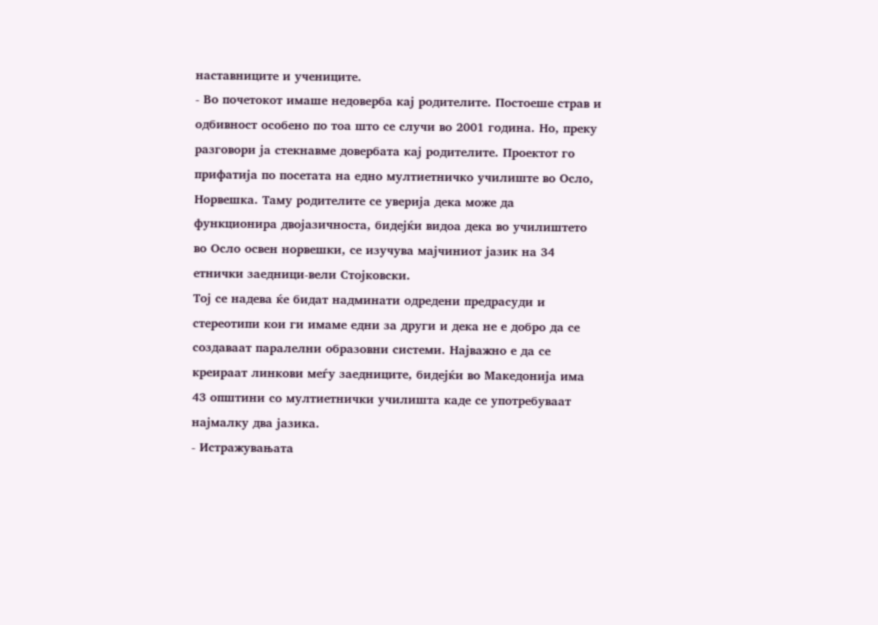наставниците и учениците.
- Во почетокот имаше недоверба кај родителите. Постоеше страв и одбивност особено по тоа што се случи во 2001 година. Но, преку разговори ја стекнавме довербата кај родителите. Проектот го прифатија по посетата на едно мултиетничко училиште во Осло, Норвешка. Таму родителите се уверија дека може да функционира двојазичноста, бидејќи видоа дека во училиштето во Осло освен норвешки, се изучува мајчиниот јазик на 34 етнички заедници-вели Стојковски.
Тој се надева ќе бидат надминати одредени предрасуди и стереотипи кои ги имаме едни за други и дека не е добро да се создаваат паралелни образовни системи. Најважно е да се креираат линкови меѓу заедниците, бидејќи во Македонија има 43 општини со мултиетнички училишта каде се употребуваат најмалку два јазика.
- Истражувањата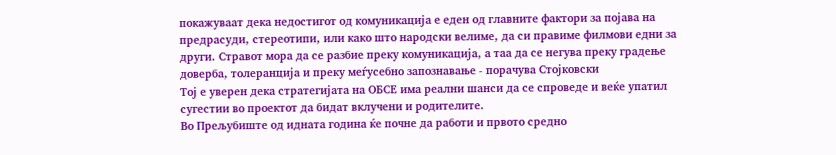покажуваат дека недостигот од комуникација е еден од главните фактори за појава на предрасуди, стереотипи, или како што народски велиме, да си правиме филмови едни за други. Стравот мора да се разбие преку комуникација, а таа да се негува преку градење доверба, толеранција и преку меѓусебно запознавање - порачува Стојковски
Тој е уверен дека стратегијата на ОБСЕ има реални шанси да се спроведе и веќе упатил сугестии во проектот да бидат вклучени и родителите.
Во Прељубиште од идната година ќе почне да работи и првото средно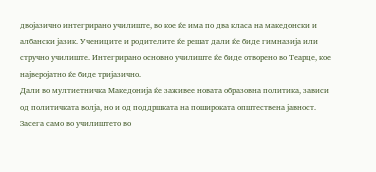двојазично интегрирано училиште, во кое ќе има по два класа на македонски и албански јазик. Учениците и родителите ќе решат дали ќе биде гимназија или стручно училиште. Интегрирано основно училиште ќе биде отворено во Теарце, кое најверојатно ќе биде тријазично.
Дали во мултиетничка Македонија ќе заживее новата образовна политика, зависи од политичката волја, но и од поддршката на пошироката општествена јавност. Засега само во училиштето во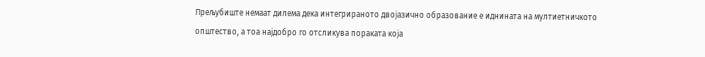Прељубиште немаат дилема дека интегрираното двојазично образование е иднината на мултиетничкото општество, а тоа најдобро го отсликува пораката која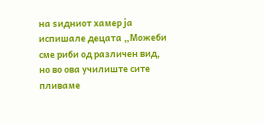на ѕидниот хамер ја испишале децата „Можеби сме риби од различен вид, но во ова училиште сите пливаме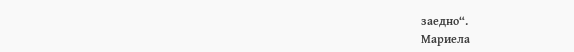заедно“.
Мариела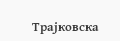Трајковска